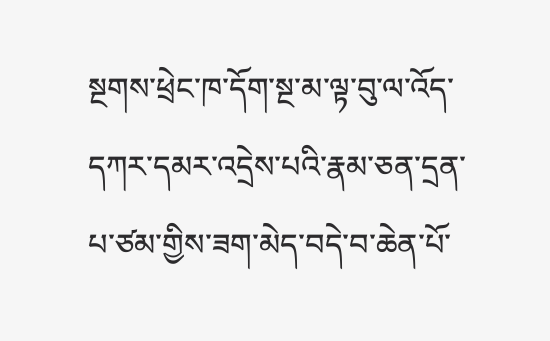སྔགས་ཕྲེང་ཁ་དོག་སྔ་མ་ལྟ་བུ་ལ་འོད་དཀར་དམར་འདྲེས་པའི་རྣམ་ཅན་དྲན་པ་ཙམ་གྱིས་ཟག་མེད་བདེ་བ་ཆེན་པོ་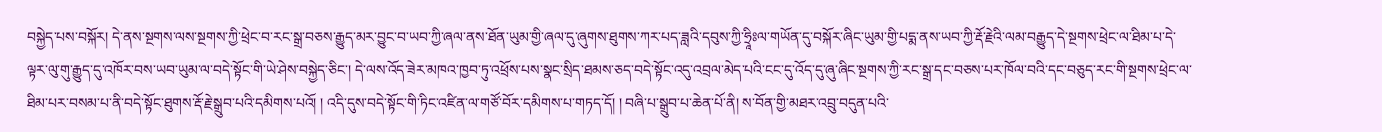བསྐྱེད་པས་བསྐོར། དེ་ནས་སྔགས་ལས་སྔགས་ཀྱི་ཕྲེང་བ་རང་སྒྲ་བཅས་རྒྱུད་མར་བྱུང་བ་ཡབ་ཀྱི་ཞལ་ནས་ཐོན་ཡུམ་གྱི་ཞལ་དུ་ཞུགས་ཐུགས་ཀར་པད་ཟླའི་དབུས་ཀྱི་ཧྲཱིཿལ་གཡོན་དུ་བསྐོར་ཞིང་ཡུམ་གྱི་པདྨ་ནས་ཡབ་ཀྱི་རྡོ་རྗེའི་ལམ་བརྒྱུད་དེ་སྔགས་ཕྲེང་ལ་ཐིམ་པ་དེ་ལྟར་ལུ་གུ་རྒྱུད་དུ་འཁོར་བས་ཡབ་ཡུམ་ལ་བདེ་སྟོང་གི་ཡེ་ཤེས་བསྐྱེད་ཅིང་། དེ་ལས་འོད་ཟེར་མཁའ་ཁྱབ་ཏུ་འཕྲོས་པས་སྣང་སྲིད་ཐམས་ཅད་བདེ་སྟོང་འདུ་འབྲལ་མེད་པའི་ངང་དུ་འོད་དུ་ཞུ་ཞིང་སྔགས་ཀྱི་རང་སྒྲ་དང་བཅས་པར་ཁོལ་བའི་དང་བཅུད་རང་གི་སྔགས་ཕྲེང་ལ་ཐིམ་པར་བསམ་པ་ནི་བདེ་སྟོང་ཐུགས་རྡོ་རྗེ་སྒྲུབ་པའི་དམིགས་པའོ། ། འདི་དུས་བདེ་སྟོང་གི་ཏིང་འཛིན་ལ་གཙོ་བོར་དམིགས་པ་གཏད་དོ། ། བཞི་པ་སྒྲུབ་པ་ཆེན་པོ་ནི། ས་བོན་གྱི་མཐར་འབྲུ་བདུན་པའི་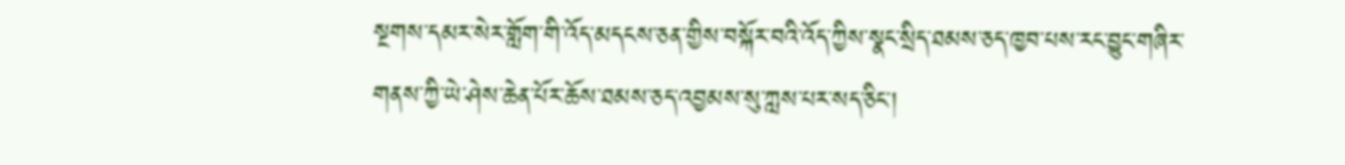སྔགས་དམར་སེར་གློག་གི་འོད་མདངས་ཅན་གྱིས་བསྐོར་བའི་འོད་ཀྱིས་སྣང་སྲིད་ཐམས་ཅད་ཁྱབ་པས་རང་བྱུང་གཞིར་གནས་ཀྱི་ཡེ་ཤེས་ཆེན་པོར་ཆོས་ཐམས་ཅད་འབྱམས་སུ་ཀླས་པར་སད་ཅིང་།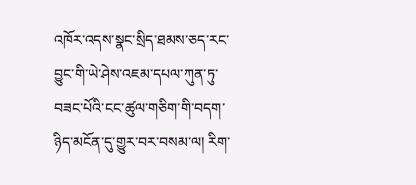འཁོར་འདས་སྣང་སྲིད་ཐམས་ཅད་རང་བྱུང་གི་ཡེ་ཤེས་འཇམ་དཔལ་ཀུན་ཏུ་བཟང་པོའི་ངང་ཚུལ་གཅིག་གི་བདག་ཉིད་མངོན་དུ་གྱུར་བར་བསམ་ལ། རིག་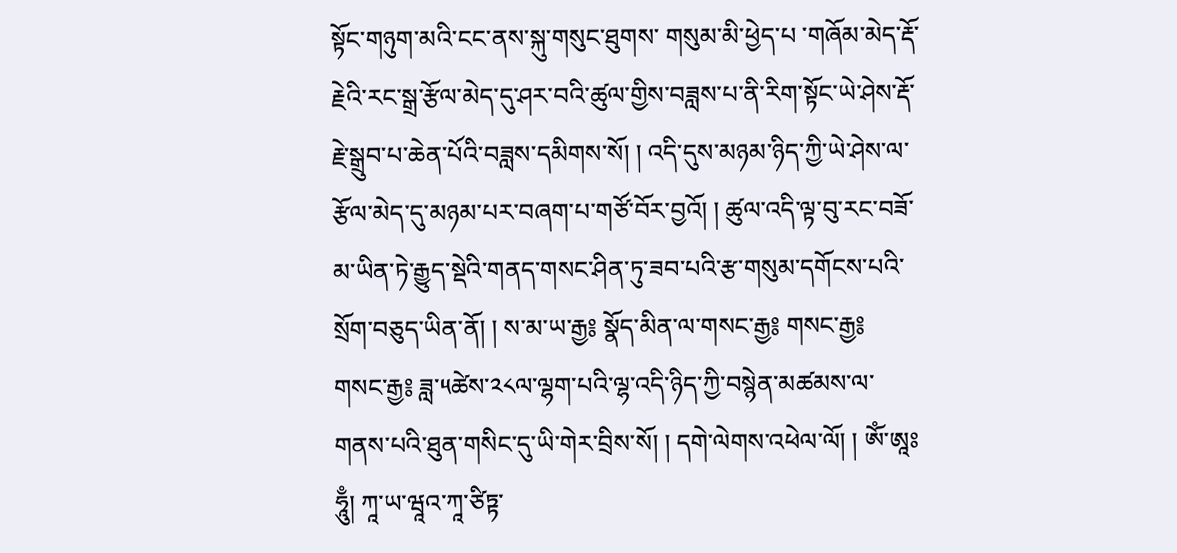སྟོང་གཉུག་མའི་ངང་ནས་སྐུ་གསུང་ཐུགས་ གསུམ་མི་ཕྱེད་པ ་གཞོམ་མེད་རྡོ་རྗེའི་རང་སྒྲ་རྩོལ་མེད་དུ་ཤར་བའི་ཚུལ་གྱིས་བཟླས་པ་ནི་རིག་སྟོང་ཡེ་ཤེས་རྡོ་རྗེ་སྒྲུབ་པ་ཆེན་པོའི་བཟླས་དམིགས་སོ། ། འདི་དུས་མཉམ་ཉིད་ཀྱི་ཡེ་ཤེས་ལ་རྩོལ་མེད་དུ་མཉམ་པར་བཞག་པ་གཙོ་བོར་བྱའོ། ། ཚུལ་འདི་ལྟ་བུ་རང་བཟོ་མ་ཡིན་ཏེ་རྒྱུད་སྡེའི་གནད་གསང་ཤིན་ཏུ་ཟབ་པའི་རྩ་གསུམ་དགོངས་པའི་སྲོག་བཅུད་ཡིན་ནོ། ། ས་མ་ཡ་རྒྱ༔ སྣོད་མིན་ལ་གསང་རྒྱ༔ གསང་རྒྱ༔ གསང་རྒྱ༔ ཟླ་༥ཚེས་༢༨ལ་ལྷག་པའི་ལྷ་འདི་ཉིད་ཀྱི་བསྙེན་མཚམས་ལ་གནས་པའི་ཐུན་གསིང་དུ་ཡི་གེར་བྲིས་སོ། ། དགེ་ལེགས་འཕེལ་ལོ། ། ཨོཾ་ཨཱཿཧཱུྃ། ཀཱ་ཡ་ཝཱའ་ཀཱ་ཙིཏྟ་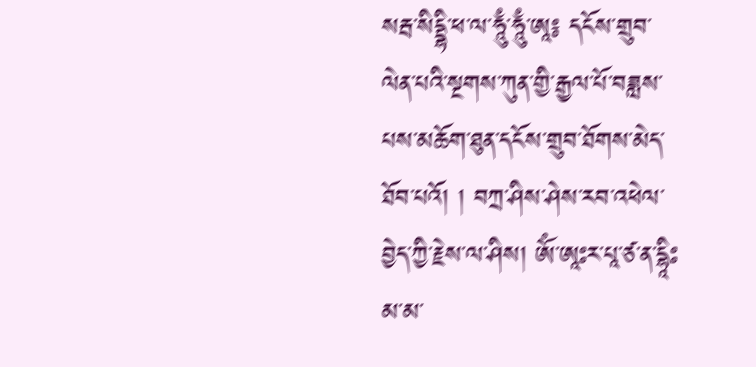སརྦ་སིདྡྷི་ཕ་ལ་ཧཱུྃ་ཧཱུྃ་ཨཱ༔ དངོས་གྲུབ་ལེན་པའི་སྔགས་ཀུན་གྱི་རྒྱལ་པོ་བཟླས་པས་མཆོག་ཐུན་དངོས་གྲུབ་ཐོགས་མེད་ཐོབ་པའོ། ། བཀྲ་ཤིས་ཤེས་རབ་འཕེལ་བྱེད་ཀྱི་རྗེས་ལ་ཤིས། ཨོཾ་ཨཱཿར་པཱ་ཙ་ན་དྷཱིཿ མ་མ་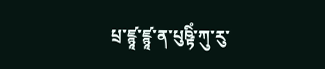པྲ་ཛྙཱ་ཛྙཱ་ན་པུཥྟིཾ་ཀུ་རུ་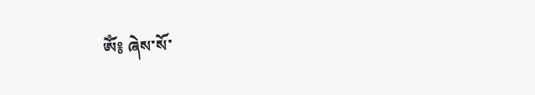ཨོཾ༔ ཞེས་སོ་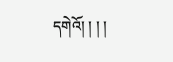དགེའོ། ། ། །